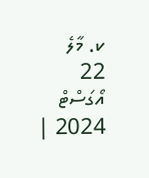ކ. މާލެ
22 އޯގަސްޓް 2024 |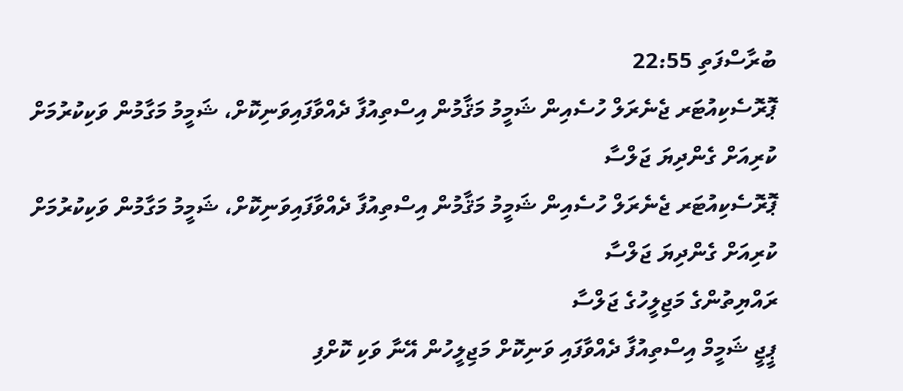ބުރާސްފަތި 22:55
ޕޮރޮސެކިއުޓަރ ޖެނެރަލް ހުސެއިން ޝަމީމު މަޤާމުން އިސްތިއުފާ ދެއްވާފައިވަނިކޮށް، ޝަމީމު މަގާމުން ވަކިކުރުމަށް ކުރިއަށް ގެންދިޔަ ޖަލްސާ
ޕޮރޮސެކިއުޓަރ ޖެނެރަލް ހުސެއިން ޝަމީމު މަޤާމުން އިސްތިއުފާ ދެއްވާފައިވަނިކޮށް، ޝަމީމު މަގާމުން ވަކިކުރުމަށް ކުރިއަށް ގެންދިޔަ ޖަލްސާ
ރައްޔިތުންގެ މަޖިލީހުގެ ޖަލްސާ
ޕީޖީ ޝަމީމް އިސްތިއުފާ ދެއްވާފައި ވަނިކޮށް މަޖިލީހުން އޭނާ ވަކި ކޮށްފި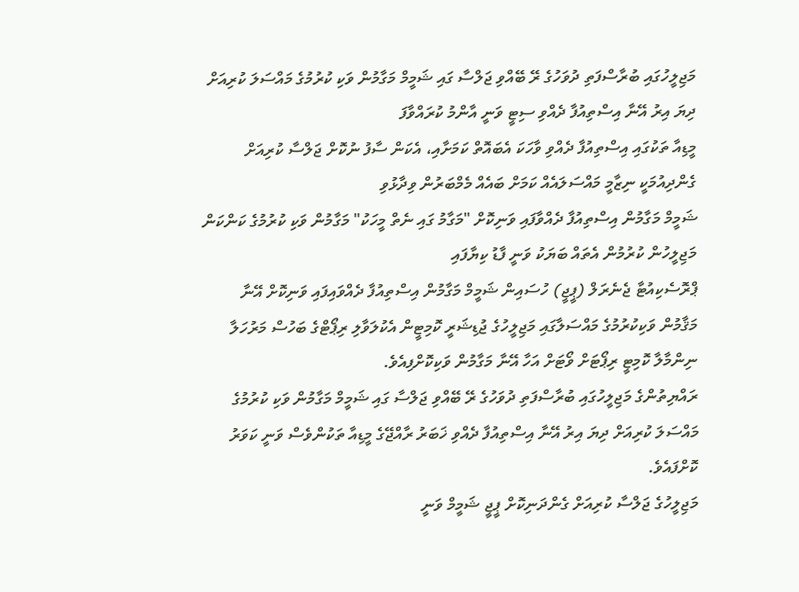މަޖިލީހުގައި ބުރާސްފަތި ދުވަހުގެ ރޭ ބޭއްވި ޖަލްސާ ގައި ޝަމީމް މަގާމުން ވަކި ކުރުމުގެ މައްސަލަ ކުރިއަށް ދިޔަ އިރު އޭނާ އިސްތިއުފާ ދެއްވި ސިޓީ ވަނީ އާންމު ކުރައްވާފަ
މީޑިއާ ތަކުގައި އިސްތިއުފާ ދެއްވި ވާހަކަ އެބައޮތް ކަމަށާއި، އެކަން ސާފު ނުކޮށް ޖަލްސާ ކުރިއަށް ގެންދިއުމަކީ ނިޒާމީ މައްސަލައެއް ކަމަށް ބައެއް މެމްބަރުން ވިދާޅުވި
ޝަމީމް މަގާމުން އިސްތިއުފާ ދެއްވާފައި ވަނިކޮށް "މަގާމު ގައި ނެތް މީހަކު" މަގާމުން ވަކި ކުރުމުގެ ކަންކަން މަޖިލީހުން ކުރުމުން އެތައް ބަޔަކު ވަނީ ފާޑު ކިޔާފައި
ޕްރޮސެކިއުޓާ ޖެނެރަލް (ޕީޖީ) ހުސައިން ޝަމީމް މަގާމުން އިސްތިއުފާ ދެއްވައިފައި ވަނިކޮށް އޭނާ މަޤާމުން ވަކިކުރުމުގެ މައްސަލާގައި މަޖިލީހުގެ ޖުޑިޝަރީ ކޮމިޓީން އެކުލަވާލި ރިޕޯޓްގެ ބަހުސް މަރުހަލާ ނިންމާލާ ކޮމިޓީ ރިޕޯޓަށް ވޯޓަށް އަހާ އޭނާ މަގާމުން ވަކިކޮށްފިއެވެ.
ރައްޔިތުންގެ މަޖިލީހުގައި ބުރާސްފަތި ދުވަހުގެ ރޭ ބޭއްވި ޖަލްސާ ގައި ޝަމީމް މަގާމުން ވަކި ކުރުމުގެ މައްސަލަ ކުރިއަށް ދިޔަ އިރު އޭނާ އިސްތިއުފާ ދެއްވި ޚަބަރު ރާއްޖޭގެ މީޑިއާ ތަކުންވެސް ވަނީ ކަވަރު ކޮށްފައެވެ.
މަޖިލީހުގެ ޖަލްސާ ކުރިއަށް ގެންދަނިކޮށް ޕީޖީ ޝަމީމް ވަނީ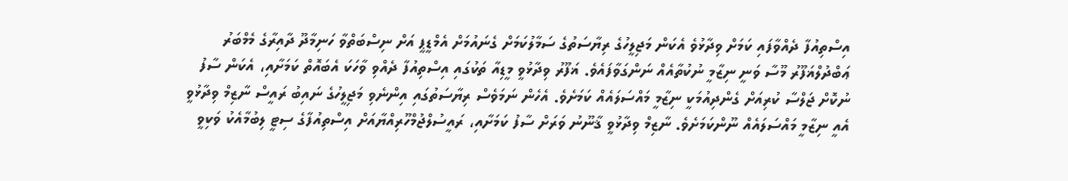އިސްތިއުފާ ދެއްވާފައި ކަމަށް ވިދާޅުވެ އެކަން މަޖިލީހުގެ ރިޔާސަތުގެ ސަމާލުކަމަށް ގެނައުމަށް އެމްޑީޕީ އަށް ނިސްބަތްވާ ހަނިމާދޫ ދާއިރާގެ މެމްބަރު ޢަބްދުލްޣަފޫރު މޫސާ ވަނީ ނިޒާމީ ނުކުތާއެއް ނަންގަވާފައެވެ. ޣަފޫރު ވިދާޅުވީ މީޑިއާ ތަކުގައި އިސްތިއުފާ ދެއްވި ވާހަކަ އެބައޮތް ކަމަށާއި، އެކަން ސާފު ނުކޮށް ޖަލްސާ ކުރިއަށް ގެންދިއުމަކީ ނިޒާމީ މައްސަލައެއް ކަމަށެވެ. އެހެން ނަމަވެސް ރިޔާސަތުގައި އިންނެވި މަޖިލީހުގެ ނައިބު ރައީސް ނާޒިމް ވިދާޅުވީ އެއީ ނިޒާމީ މައްސަލައެއް ނޫންކަމަށެވެ. ނާޒިމް ވިދާޅުވީ ޤާނޫނު ވަރަށް ސާފު ކަމަށާއި، ރައީސުލްޖުމްހޫރިއްޔާއަށް އިސްތިއުފާގެ ސިޓީ ލިބުމާއެކު ވަކިވީ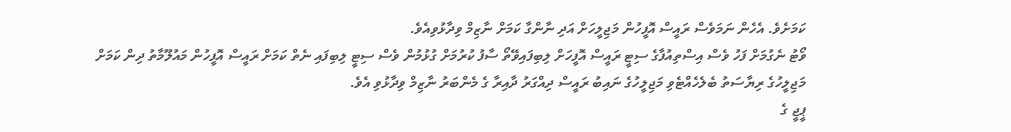ކަމަށެވެ. އެހެން ނަމަވެސް ރައީސް އޮފީހުން މަޖިލީހަށް އަދި ނާންގާ ކަމަށް ނާޒިމް ވިދާޅުވިއެވެ.
ވޯޓު ނެގުމަށް ފަހު ވެސް އިސްތިއުފާގެ ސިޓީ ރައީސް އޮފީހަށް ލިބިފައިވޭތޯ ސާފު ކުރުމަށް ގުޅުމުން ވެސް ސިޓީ ލިބިފައި ނެތް ކަމަށް ރައީސް އޮފީހުން މައުލޫމާތު ދިން ކަމަށް މަޖިލީހުގެ ރިޔާސަތު ބެލެހެއްޓެވި މަޖިލީހުގެ ނައިބު ރައީސް ދިއްގަރު ދާއިރާ ގެ މެންބަރު ނާޒިމް ވިދާޅުވި އެވެ.
ޕީޖީ ގެ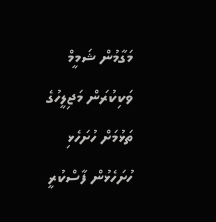މަގާމުން ޝަމީމް ވަކިކުރަން މަޖިލީހުގެ ތަޅުމަށް ހުށަހެޅި ހުށަހެޅުން ފާސްކުރީ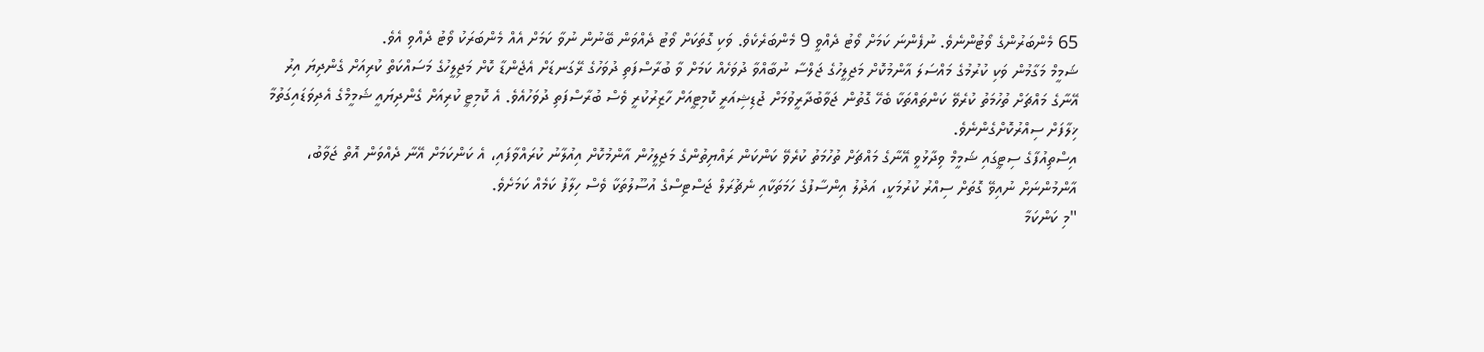65 މެންބަރުންގެ ވޯޓުންނެވެ. ނުފެންނަ ކަމަށް ވޯޓު ދެއްވީ 9 މެންބަރެކެވެ. ވަކި ގޮތަކަށް ވޯޓު ދެއްވަން ބޭނުން ނުވާ ކަމަށް އެއް މެންބަރަކު ވޯޓު ދެއްވި އެވެ.
ޝަމީމް މަގާމުން ވަކި ކުރުމުގެ މައްސަލަ އާންމުކޮށް މަޖިލީހުގެ ޖަލްސާ ނުބާއްވާ ދުވަހެއް ކަމަށް ވާ ބުރާސްފަތި ދުވަހުގެ ރޭގަނޑަށް އެޖެންޑާ ކޮށް މަޖިލީހުގެ މަސައްކަތް ކުރިއަށް ގެންދިޔަ އިރު އޭނާގެ މައްޗަށް ތުހުމަތު ކުރެވޭ ކަންތައްތަކާ ބެހޭ ގޮތުން ޖަވާބުދާރީވުމަށް ޖުޑިޝިއަރީ ކޮމިޓީއަށް ހާޒިރުކުރީ ވެސް ބުރާސްފަތި ދުވަހުއެވެ. އެ ކޮމިޓީ ކުރިއަށް ގެންދިޔައީ ޝަމީމްގެ އެދިވަޑައިގަތުމާ ޚިލާފަށް ސިއްރުކޮށްގެންނެވެ.
އިސްތިއުފާގެ ސިޓީގައި ޝަމީމް ވިދާޅުވީ އޭނާގެ މައްޗަށް ތުހުމަތު ކުރެވޭ ކަންކަން ރައްޔިތުންގެ މަޖިލީހުން އާންމުކޮށް އިއުލާނު ކުރައްވާފައި، އެ ކަންކަމަށް އޭނާ ދެއްވަން އޮތް ޖަވާބު، އާންމުންނަށް ނުއިވޭ ގޮތަށް ސިއްރު ކުރުމަކީ، އަދުލު އިންސާފުގެ ހަމަތަކާއި ނެޗުރަލް ޖަސްޓިސްގެ އުސޫލުތަކާ ވެސް ހިލާފު ކަމެއް ކަމަށެވެ.
"މި ކަންކަމާ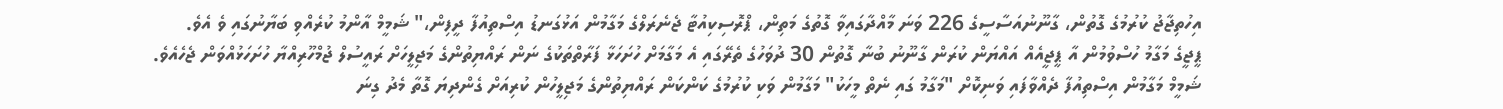އިހުތިޖާޖު ކުރުމުގެ ގޮތުން، ގާނޫނުއަސާސީގެ 226 ވަނަ މާއްދާގައިވާ ގޮތުގެ މަތިން، ޕްރޮސިކިއުޓާ ޖެނެރަލްގެ މަގާމުން އަޅުގަނޑު އިސްތިއުފާ ދީފިން،" ޝަމީމް އާންމު ކުރެއްވި ބަޔާނުގައި ވެ އެވެ.
ޕީޖީގެ މަގާމު ހުސްވުމުން އާ ޕީޖީއެއް އައްޔަން ކުރަން ގާނޫނު ބުނާ ގޮތުން 30 ދުވަހުގެ ތެރޭގައި އެ މަގާމަށް ހުށަހަޅާ ފަރާތްތަކުގެ ނަން ރައްޔިތުންގެ މަޖިލީހަށް ރައީސުލް ޖުމްހޫރިއްޔާ ހުށަހަޅުއްވަން ޖެހެއެވެ.
ޝަމީމް މަގާމުން އިސްތިއުފާ ދެއްވާފައި ވަނިކޮށް "މަގާމު ގައި ނެތް މީހަކު" މަގާމުން ވަކި ކުރުމުގެ ކަންކަން ރައްޔިތުންގެ މަޖިލީހުން ކުރިއަށް ގެންދިޔަ ގޮތާ މެދު ގިނަ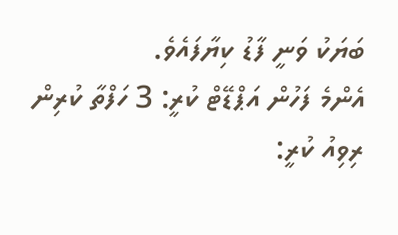ބަޔަކު ވަނީ ފާޑު ކިޔާފައެވެ.
އެންމެ ފަހުން އަޕްޑޭޓް ކުރީ: 3 ހަފްތާ ކުރިން
ރިވިއު ކުރީ: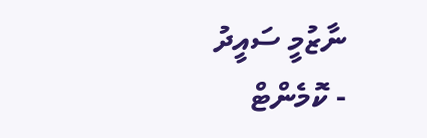ނާޒުމީ ސައީދު
- ކޮމެންޓް